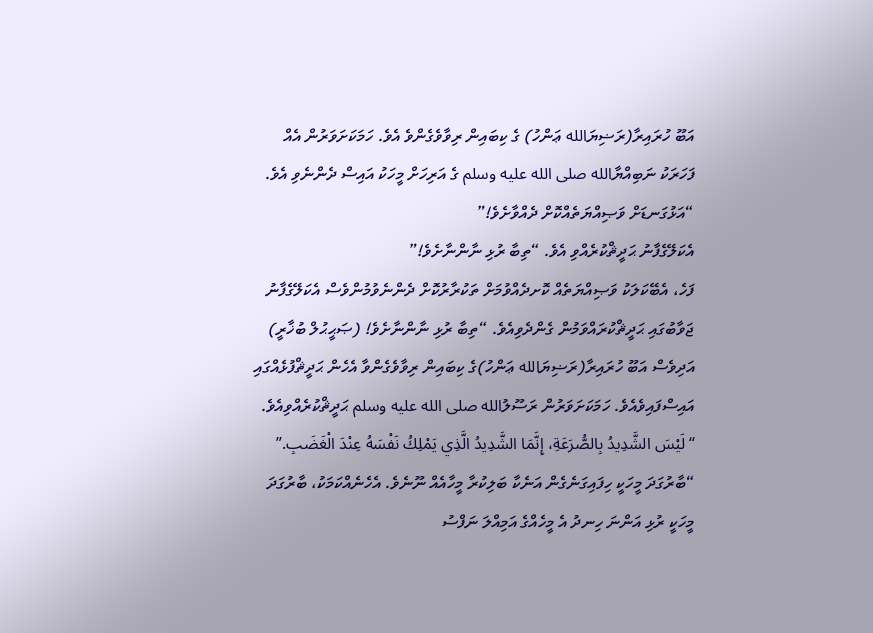އަބޫ ހުރައިރާ(ރަޟިޔަالله ޢަންހު) ގެ ކިބައިން ރިވާވެގެންވެ އެވެ. ހަމަކަށަވަރުން އެއް ފަހަރަކު ނަބިއްޔާالله صلى الله عليه وسلم ގެ އަރިހަށް މީހަކު އައިސް ދެންނެވި އެވެ.
“އަޅުގަނޑަށް ވަޞިއްޔަތެއްކޮށް ދެއްވާށެވެ!”
އެކަލޭގެފާނު ޙަދީޘްކުރެއްވި އެވެ. “ތިބާ ރުޅި ނާންނާށެވެ!”
ފަހެ، އެބޭކަލަކު ވަޞިއްޔަތެއް ކޮށދެއްވުމަށް ތަކުރާރުކޮށް ދެންނެވުމުންވެސް އެކަލޭގެފާނު ޖަވާބުގައި ޙަދީޘްކުރައްވަމުން ގެންދެވިއެވެ. “ތިބާ ރުޅި ނާންނާށެވެ! (ޞަޙީޙުލް ބުޚާރީ)
އަދިވެސް އަބޫ ހުރައިރާ(ރަޟިޔަالله ޢަންހު)ގެ ކިބައިން ރިވާވެގެންވާ އެހެން ޙަދީޘްފުޅެއްގައި އައިސްފައިވެއެވެ. ހަމަކަށަވަރުން ރަސޫލުالله صلى الله عليه وسلم ޙަދީޘްކުރެއްވިއެވެ. “لَيْسَ الشَّدِيدُ بِالصُّرَعَةِ، إِنَّمَا الشَّدِيدُ الَّذِي يَمْلِكُ نَفْسَهُ عِنْدَ الْغَضَبِ.”
“ބާރުގަދަ މީހަކީ ހިފައިގަނެގެން އަނެކާ ބަލިކުރާ މީހާއެއް ނޫނެވެ. އެހެނެއްކަމަކު، ބާރުގަދަ މީހަކީ ރުޅި އަންނަ ހިނދު އެ މީހެއްގެ އަމިއްލަ ނަފްސު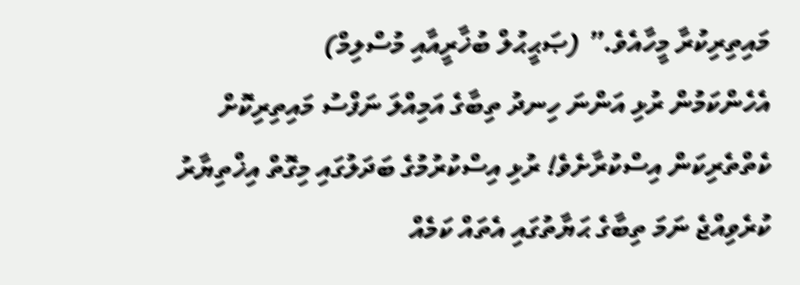މައިތިރިކުރާ މީހާއެވެ.” (ޞަޙީޙުލް ބުޚާރީއާއި މުސްލިމް)
އެހެންކަމުން ރުޅި އަންނަ ހިނދު ތިބާގެ އަމިއްލަ ނަފްސު މައިތިރިކޮށް ކެތްތެރިކަން އިސްކުރާށެވެ! ރުޅި އިސްކުރުމުގެ ބަދަލުގައި މިގޮތް އިޚްތިޔާރު ކުރެވިއްޖެ ނަމަ ތިބާގެ ޙަޔާތުގައި އެތައް ކަމެއް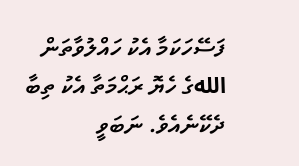ފަސޭހަކަމާ އެކު ހައްލުވާތަން اللهގެ ހެޔޮ ރަޙްމަތާ އެކު ތިބާ ދެކޭނެއެވެ. ނަބަވީ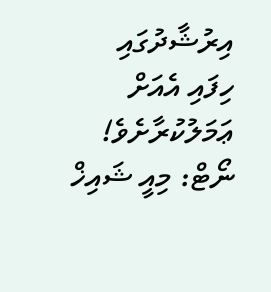އިރުޝާދުގައި ހިފައި އެއަށް ޢަމަލުކުރާށެވެ!
ނޯޓް: މިއީ ޝައިޚް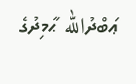ޢަބްދުالله ޙާމިދުގެ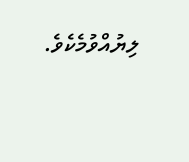ލިޔުއްވުމެކެވެ.